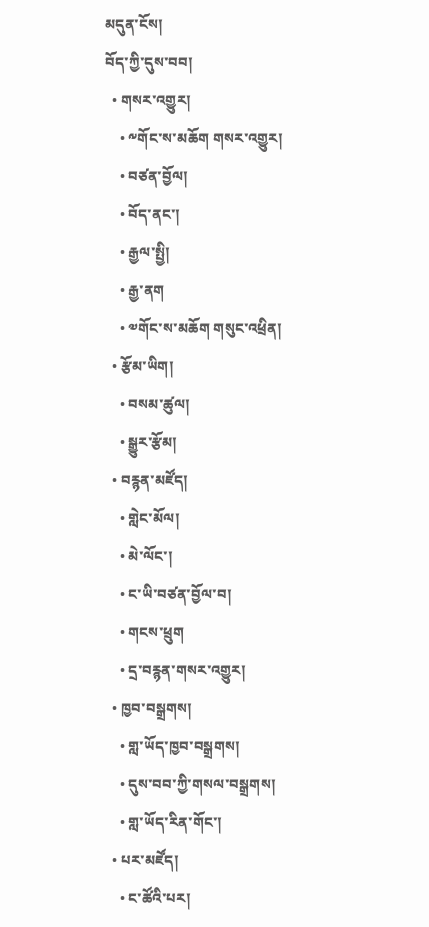མདུན་ངོས།
བོད་ཀྱི་དུས་བབ།
  • གསར་འགྱུར།
    • ༸གོང་ས་མཆོག གསར་འགྱུར།
    • བཙན་བྱོལ།
    • བོད་ནང་།
    • རྒྱལ་སྤྱི།
    • རྒྱ་ནག
    • ༧གོང་ས་མཆོག གསུང་འཕྲིན།
  • རྩོམ་ཡིག།
    • བསམ་ཚུལ།
    • སྒྱུར་རྩོམ།
  • བརྙན་མཛོད།
    • གླེང་མོལ།
    • མེ་ལོང་།
    • ང་ཡི་བཙན་བྱོལ་བ།
    • གངས་ཕྲུག
    • དྲ་བརྙན་གསར་འགྱུར།
  • ཁྱབ་བསྒྲགས།
    • གླ་ཡོད་ཁྱབ་བསྒྲགས།
    • དུས་བབ་ཀྱི་གསལ་བསྒྲགས།
    • གླ་ཡོད་རིན་གོང་།
  • པར་མཛོད།
    • ང་ཚོའི་པར།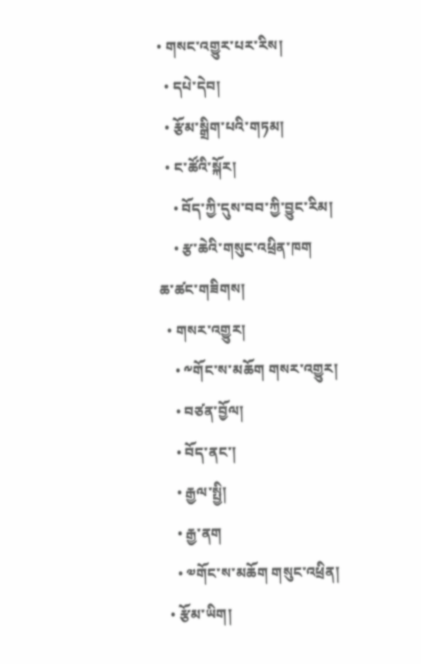• གསང་འགྱུར་པར་རིས།
  • དཔེ་དེབ།
  • རྩོམ་སྒྲིག་པའི་གཏམ།
  • ང་ཚོའི་སྐོར།
    • བོད་ཀྱི་དུས་བབ་ཀྱི་བྱུང་རིམ།
    • རྩ་ཆེའི་གསུང་འཕྲིན་ཁག
ཆ་ཚང་གཟིགས།
  • གསར་འགྱུར།
    • ༸གོང་ས་མཆོག གསར་འགྱུར།
    • བཙན་བྱོལ།
    • བོད་ནང་།
    • རྒྱལ་སྤྱི།
    • རྒྱ་ནག
    • ༧གོང་ས་མཆོག གསུང་འཕྲིན།
  • རྩོམ་ཡིག།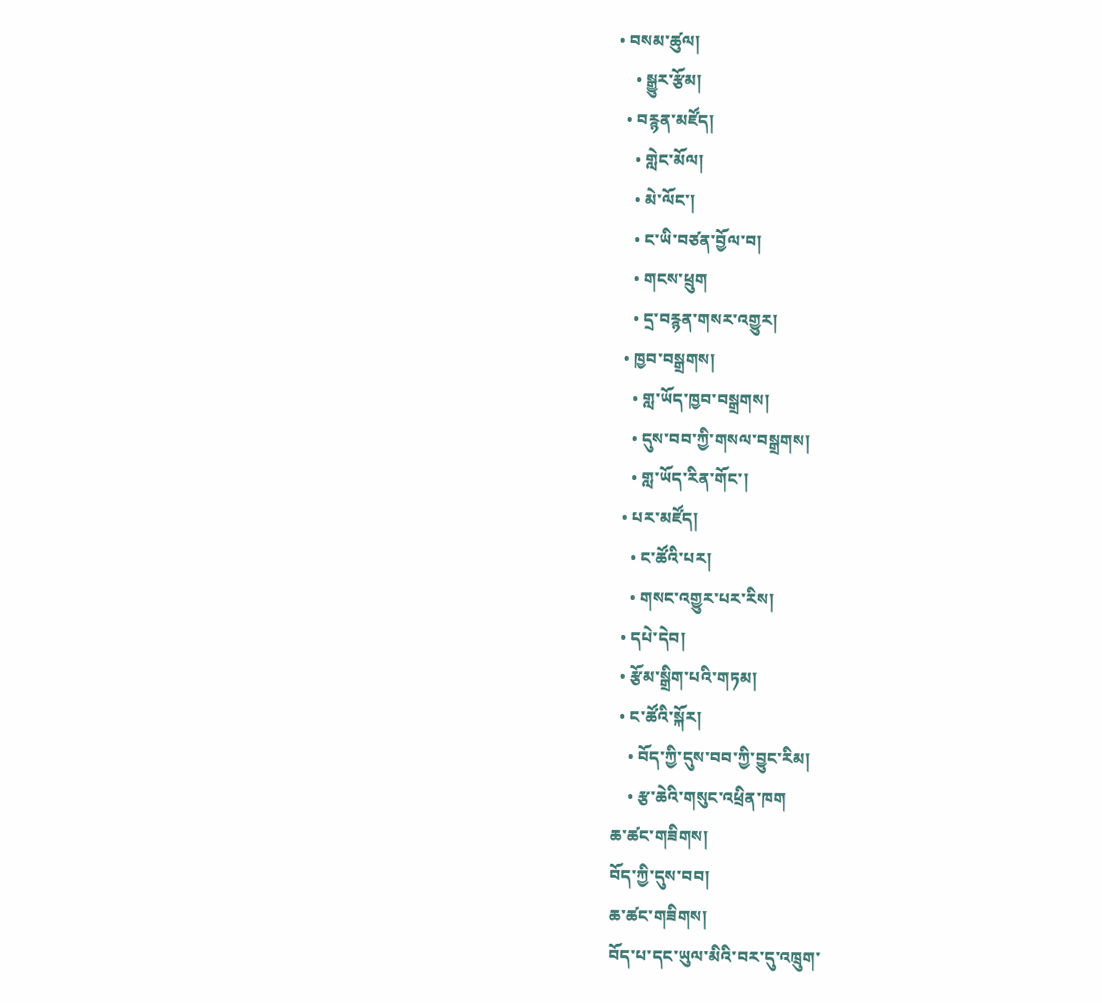• བསམ་ཚུལ།
    • སྒྱུར་རྩོམ།
  • བརྙན་མཛོད།
    • གླེང་མོལ།
    • མེ་ལོང་།
    • ང་ཡི་བཙན་བྱོལ་བ།
    • གངས་ཕྲུག
    • དྲ་བརྙན་གསར་འགྱུར།
  • ཁྱབ་བསྒྲགས།
    • གླ་ཡོད་ཁྱབ་བསྒྲགས།
    • དུས་བབ་ཀྱི་གསལ་བསྒྲགས།
    • གླ་ཡོད་རིན་གོང་།
  • པར་མཛོད།
    • ང་ཚོའི་པར།
    • གསང་འགྱུར་པར་རིས།
  • དཔེ་དེབ།
  • རྩོམ་སྒྲིག་པའི་གཏམ།
  • ང་ཚོའི་སྐོར།
    • བོད་ཀྱི་དུས་བབ་ཀྱི་བྱུང་རིམ།
    • རྩ་ཆེའི་གསུང་འཕྲིན་ཁག
ཆ་ཚང་གཟིགས།
བོད་ཀྱི་དུས་བབ།
ཆ་ཚང་གཟིགས།
བོད་པ་དང་ཡུལ་མིའི་བར་དུ་འཁྲུག་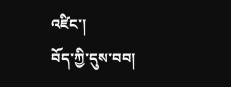འཛིང་།
བོད་ཀྱི་དུས་བབ།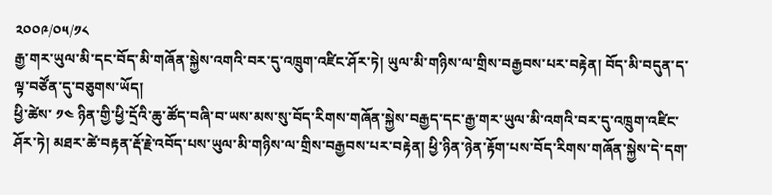༢༠༠༩/༠༥/༡༨
རྒྱ་གར་ཡུལ་མི་དང་བོད་མི་གཞོན་སྐྱེས་འགའི་བར་དུ་འཁྲུག་འཛིང་ཤོར་ཏེ། ཡུལ་མི་གཉིས་ལ་གྲིས་བརྒྱབས་པར་བརྟེན། བོད་མི་བདུན་ད་ལྟ་བཙོན་དུ་བཅུགས་ཡོད།
ཕྱི་ཚེས་ ༡༤ ཉིན་གྱི་ཕྱི་དྲོའི་ཆུ་ཚོད་བཞི་བ་ཡས་མས་སུ་བོད་རིགས་གཞོན་སྐྱེས་བརྒྱད་དང་རྒྱ་གར་ཡུལ་མི་འགའི་བར་དུ་འཁྲུག་འཛིང་ཤོར་ཏེ། མཐར་ཚེ་བརྟན་རྡོ་རྗེ་འབོད་པས་ཡུལ་མི་གཉིས་ལ་གྲིས་བརྒྱབས་པར་བརྟེན། ཕྱི་ཉིན་ཉེན་རྟོག་པས་བོད་རིགས་གཞོན་སྐྱེས་དེ་དག་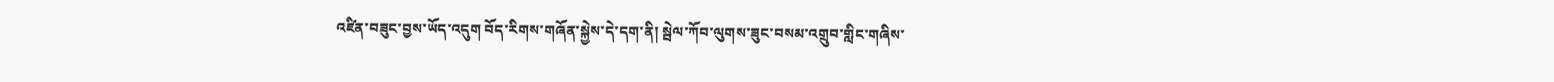འཛིན་བཟུང་བྱས་ཡོད་འདུག བོད་རིགས་གཞོན་སྐྱེས་དེ་དག་ནི། སྦེལ་ཀོབ་ལུགས་ཟུང་བསམ་འགྲུབ་གླིང་གཞིས་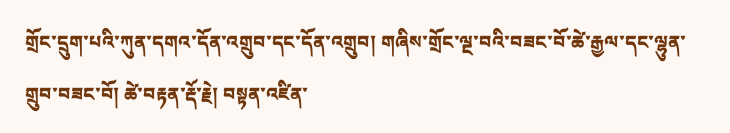གྲོང་དྲུག་པའི་ཀུན་དགའ་དོན་འགྲུབ་དང་དོན་འགྲུབ། གཞིས་གྲོང་ལྔ་བའི་བཟང་བོ་ཚེ་རྒྱལ་དང་ལྷུན་གྲུབ་བཟང་བོ། ཚེ་བརྟན་རྡོ་རྗེ། བསྟན་འཛིན་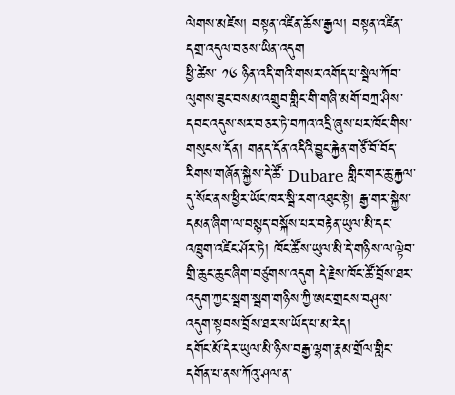ལེགས་མཛེས། བསྟན་འཛིན་ཆོས་རྒྱལ། བསྟན་འཛིན་དགྲ་འདུལ་བཅས་ཡིན་འདུག
ཕྱི་ཚེས་ ༡༦ ཉིན་འདི་གའི་གསར་འགོད་པ་སྦེལ་ཀོབ་ལུགས་ཟུང་བསམ་འགྲུབ་གླིང་གི་གཞི་མགོ་བཀྲ་ཤིས་དབང་འདུས་སར་བཅར་ཏེ་བཀའ་འདྲི་ཞུས་པར་ཁོང་གིས་གསུངས་དོན། གནད་དོན་འདིའི་བྱུང་རྐྱེན་གཙོ་བོ་བོད་རིགས་གཞོན་སྐྱེས་དེ་ཚོ་ Dubare གླིང་གར་ཆུ་རྐྱལ་དུ་སོང་ནས་ཕྱིར་ཡོང་ཁར་སྦི་རག་འཐུང་སྟེ། རྒྱ་གར་སྐྱེས་དམན་ཞིག་ལ་བསྙད་བསྐོས་པར་བརྟེན་ཡུལ་མི་དང་འཁྲུག་འཛིང་ཤོར་ཏེ། ཁོང་ཚོས་ཡུལ་མི་དེ་གཉིས་ལ་ལྟེབ་གྲི་ཆུང་ཆུང་ཞིག་བཙུགས་འདུག དེ་རྗེས་ཁོང་ཚོ་བྲོས་ཐར་འདུག་ཀྱང་སྦག་སྦག་གཉིས་ཀྱི་ཨང་གྲངས་བཤུས་འདུག་སྟབས་བྲོས་ཐར་ས་ཡོད་པ་མ་རེད།
དགོང་མོ་དེར་ཡུལ་མི་ཉིས་བརྒྱ་ལྷག་རྣམ་གྲོལ་གླིང་དགོན་པ་ནས་ཀོའུ་ཤལ་ན་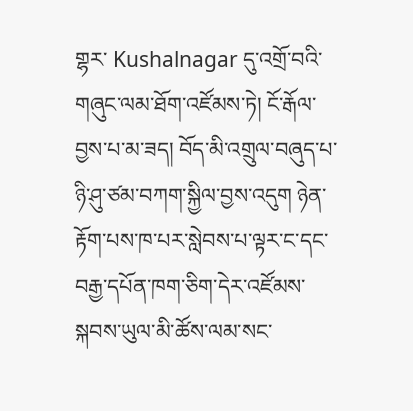གྷར་ Kushalnagar དུ་འགྲོ་བའི་གཞུང་ལམ་ཐོག་འཛོམས་ཏེ། ངོ་རྒོལ་བྱས་པ་མ་ཟད། བོད་མི་འགྲུལ་བཞུད་པ་ཉི་ཤུ་ཙམ་བཀག་སྐྱིལ་བྱས་འདུག ཉེན་རྟོག་པས་ཁ་པར་སླེབས་པ་ལྟར་ང་དང་བརྒྱ་དཔོན་ཁག་ཅིག་དེར་འཛོམས་སྐབས་ཡུལ་མི་ཚོས་ལམ་སང་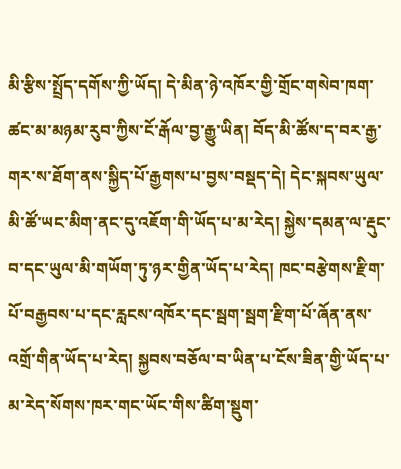མི་རྩིས་སྤྲོད་དགོས་ཀྱི་ཡོད། དེ་མིན་ཉེ་འཁོར་གྱི་གྲོང་གསེབ་ཁག་ཚང་མ་མཉམ་རུབ་ཀྱིས་ངོ་རྒོལ་བྱ་རྒྱུ་ཡིན། བོད་མི་ཚོས་ད་བར་རྒྱ་གར་ས་ཐོག་ནས་སྐྱིད་པོ་རྒྱགས་པ་བྱས་བསྡད་དེ། དེང་སྐབས་ཡུལ་མི་ཚོ་ཡང་མིག་ནང་དུ་འཇོག་གི་ཡོད་པ་མ་རེད། སྐྱེས་དམན་ལ་རྡུང་བ་དང་ཡུལ་མི་གཡོག་ཏུ་ཉར་གྱིན་ཡོད་པ་རེད། ཁང་བརྩེགས་རྫིག་པོ་བརྒྱབས་པ་དང་རླངས་འཁོར་དང་སྦག་སྦག་རྫིག་པོ་ཞོན་ནས་འགྲོ་གིན་ཡོད་པ་རེད། སྐྱབས་བཅོལ་བ་ཡིན་པ་ངོས་ཟིན་གྱི་ཡོད་པ་མ་རེད་སོགས་ཁར་གང་ཡོང་གིས་ཚིག་སྡུག་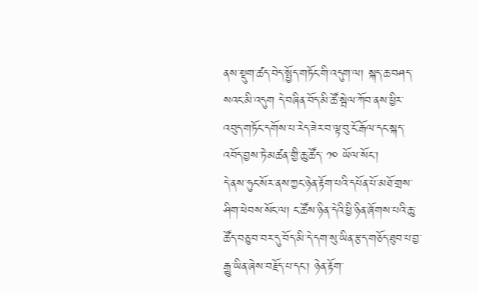ནས་སྡུག་ཚད་བེད་སྤྱོད་གཏོང་གི་འདུག་ལ། སྐད་ཆ་བཤད་སའང་མི་འདུག དེ་བཞིན་བོད་མི་ཚོ་སྦེལ་ཀོབ་ནས་ཕྱིར་འབུད་གཏོང་དགོས་པ་རེད་ཟེར་བ་ལྟ་བུ་ངོ་རྒོལ་དང་སྐད་འབོད་བྱས་ཏེ་མཚན་གྱི་ཆུ་ཚོད་ ༡༠ ཡོལ་སོང་།
དེ་ནས་ཧུང་སོར་ནས་ཀྱང་ཉེན་རྟོག་པའི་དཔོན་པོ་མཐོ་གྲས་ཤིག་ཕེབས་སོང་ལ། ང་ཚོས་ཉིན་དེའི་ཕྱི་ཉིན་ཞོགས་པའི་ཆུ་ཚོད་བཅུ་བ་བར་དུ་བོད་མི་དེ་དག་སུ་ཡིན་རྩད་གཅོད་ཐུབ་པ་བྱ་རྒྱུ་ཡིན་ཞེས་བརྗོད་པ་དང་། ཉེན་རྟོག་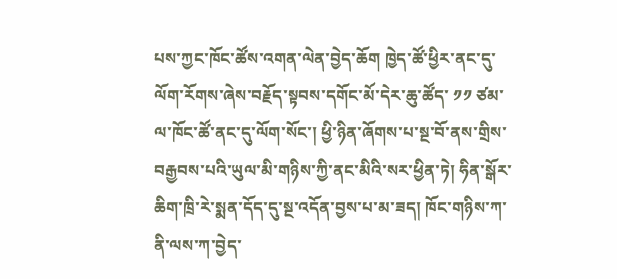པས་ཀྱང་ཁོང་ཚོས་འགན་ལེན་བྱེད་ཆོག ཁྱེད་ཚོ་ཕྱིར་ནང་དུ་ལོག་རོགས་ཞེས་བརྗོད་སྟབས་དགོང་མོ་དེར་ཆུ་ཚོད་ ༡༡ ཙམ་ལ་ཁོང་ཚོ་ནང་དུ་ལོག་སོང་། ཕྱི་ཉིན་ཞོགས་པ་སྔ་བོ་ནས་གྲིས་བརྒྱབས་པའི་ཡུལ་མི་གཉིས་ཀྱི་ནང་མིའི་སར་ཕྱིན་ཏེ། ཧིན་སྒོར་ཆིག་ཁྲི་རེ་སྨན་དོད་དུ་སྔ་འདོན་བྱས་པ་མ་ཟད། ཁོང་གཉིས་ཀ་ནི་ལས་ཀ་བྱེད་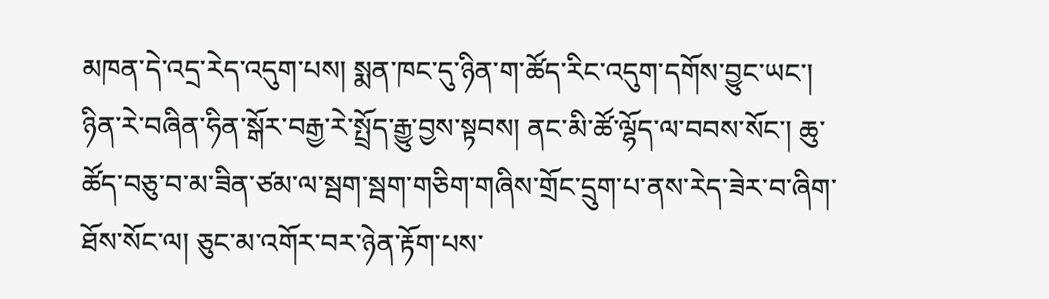མཁན་དེ་འདྲ་རེད་འདུག་པས། སྨན་ཁང་དུ་ཉིན་ག་ཚོད་རིང་འདུག་དགོས་བྱུང་ཡང་། ཉིན་རེ་བཞིན་ཧིན་སྒོར་བརྒྱ་རེ་སྤྲོད་རྒྱུ་བྱས་སྟབས། ནང་མི་ཚོ་ལྷོད་ལ་བབས་སོང་། ཆུ་ཚོད་བཅུ་བ་མ་ཟིན་ཙམ་ལ་སྦག་སྦག་གཅིག་གཞིས་གྲོང་དྲུག་པ་ནས་རེད་ཟེར་བ་ཞིག་ཐོས་སོང་ལ། ཅུང་མ་འགོར་བར་ཉེན་རྟོག་པས་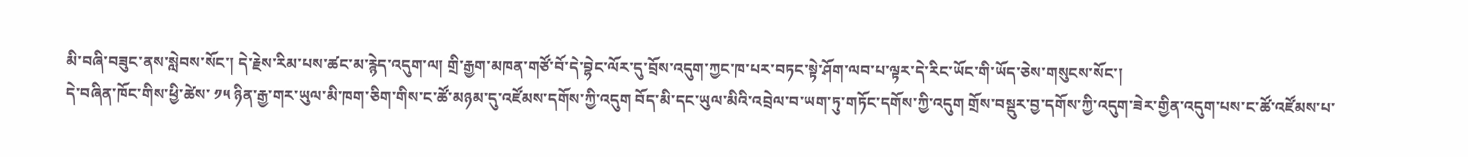མི་བཞི་བཟུང་ནས་སླེབས་སོང་། དེ་རྗེས་རིམ་པས་ཚང་མ་རྙེད་འདུག་ལ། གྲི་རྒྱག་མཁན་གཙོ་བོ་དེ་བྷེང་ལོར་དུ་བྲོས་འདུག་ཀྱང་ཁ་པར་བཏང་སྟེ་ཤོག་ལབ་པ་ལྟར་དེ་རིང་ཡོང་གི་ཡོད་ཅེས་གསུངས་སོང་།
དེ་བཞིན་ཁོང་གིས་ཕྱི་ཚེས་ ༡༥ ཉིན་རྒྱ་གར་ཡུལ་མི་ཁག་ཅིག་གིས་ང་ཚོ་མཉམ་དུ་འཛོམས་དགོས་ཀྱི་འདུག བོད་མི་དང་ཡུལ་མིའི་འབྲེལ་བ་ཡག་ཏུ་གཏོང་དགོས་ཀྱི་འདུག གྲོས་བསྡུར་བྱ་དགོས་ཀྱི་འདུག་ཟེར་གྱིན་འདུག་པས་ང་ཚོ་འཛོམས་པ་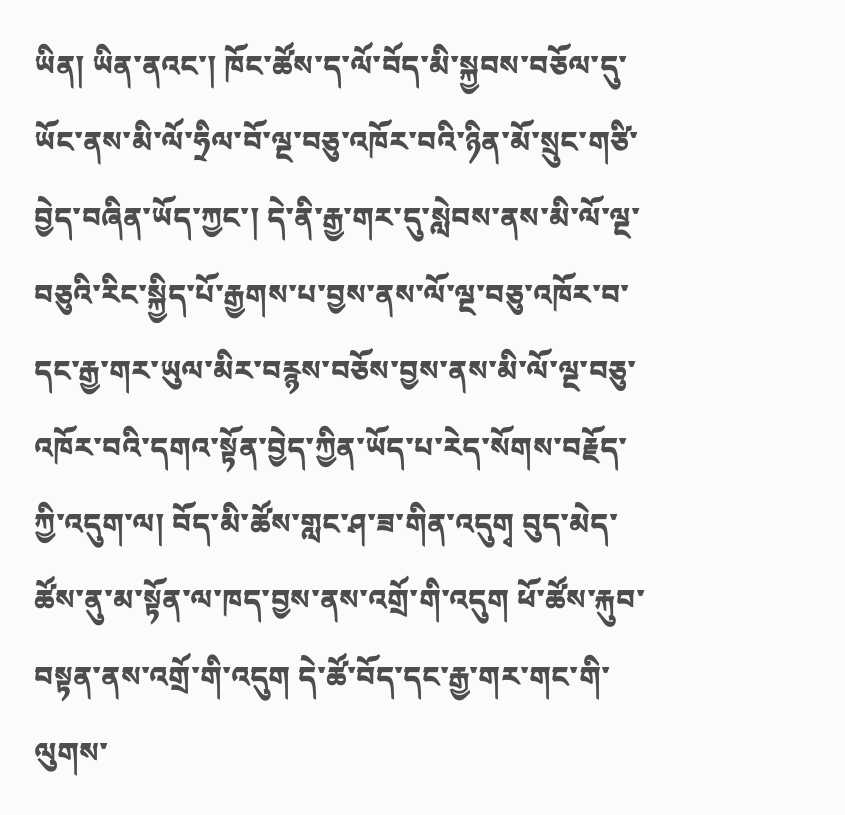ཡིན། ཡིན་ནའང་། ཁོང་ཚོས་ད་ལོ་བོད་མི་སྐྱབས་བཅོལ་དུ་ཡོང་ནས་མི་ལོ་ཧྲིལ་བོ་ལྔ་བཅུ་འཁོར་བའི་ཉིན་མོ་སྲུང་གཙི་བྱེད་བཞིན་ཡོད་ཀྱང་། དེ་ནི་རྒྱ་གར་དུ་སླེབས་ནས་མི་ལོ་ལྔ་བཅུའི་རིང་སྐྱིད་པོ་རྒྱགས་པ་བྱས་ནས་ལོ་ལྔ་བཅུ་འཁོར་བ་དང་རྒྱ་གར་ཡུལ་མིར་བརྙས་བཅོས་བྱས་ནས་མི་ལོ་ལྔ་བཅུ་འཁོར་བའི་དགའ་སྟོན་བྱེད་ཀྱིན་ཡོད་པ་རེད་སོགས་བརྗོད་ཀྱི་འདུག་ལ། བོད་མི་ཚོས་གླང་ཤ་ཟ་གིན་འདུགྭ བུད་མེད་ཚོས་ནུ་མ་སྟོན་ལ་ཁད་བྱས་ནས་འགྲོ་གི་འདུག ཕོ་ཚོས་རྐུབ་བསྟན་ནས་འགྲོ་གི་འདུག དེ་ཚོ་བོད་དང་རྒྱ་གར་གང་གི་ལུགས་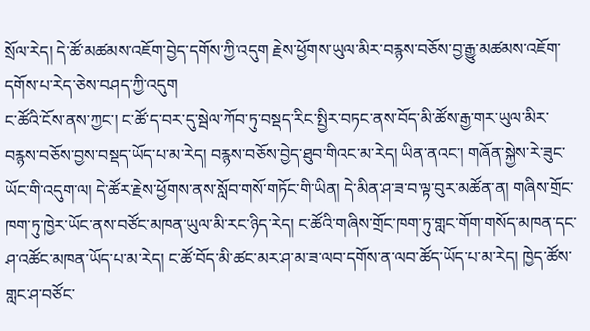སྲོལ་རེད། དེ་ཚོ་མཚམས་འཇོག་བྱེད་དགོས་ཀྱི་འདུག རྗེས་ཕྱོགས་ཡུལ་མིར་བརྙས་བཅོས་བྱ་རྒྱུ་མཚམས་འཇོག་དགོས་པ་རེད་ཅེས་བཤད་ཀྱི་འདུག
ང་ཚོའི་ངོས་ནས་ཀྱང་། ང་ཚོ་ད་བར་དུ་སྦེལ་ཀོབ་ཏུ་བསྡད་རིང་སྤྱིར་བཏང་ནས་བོད་མི་ཚོས་རྒྱ་གར་ཡུལ་མིར་བརྙས་བཅོས་བྱས་བསྡད་ཡོད་པ་མ་རེད། བརྙས་བཅོས་བྱེད་ཐུབ་གིའང་མ་རེད། ཡིན་ནའང་། གཞོན་སྐྱེས་རེ་ཟུང་ཡོང་གི་འདུག་ལ། དེ་ཚོར་རྗེས་ཕྱོགས་ནས་སློབ་གསོ་གཏོང་གི་ཡིན། དེ་མིན་ཤ་ཟ་བ་ལྟ་བུར་མཚོན་ན། གཞིས་གྲོང་ཁག་ཏུ་ཁྱེར་ཡོང་ནས་བཙོང་མཁན་ཡུལ་མི་རང་ཉིད་རེད། ང་ཚོའི་གཞིས་གྲོང་ཁག་ཏུ་གླང་གོག་གསོད་མཁན་དང་ཤ་འཚོང་མཁན་ཡོད་པ་མ་རེད། ང་ཚོ་བོད་མི་ཚང་མར་ཤ་མ་ཟ་ལབ་དགོས་ན་ལབ་ཚོད་ཡོད་པ་མ་རེད། ཁྱེད་ཚོས་གླང་ཤ་བཙོང་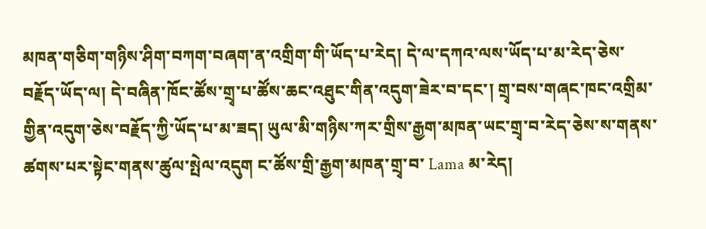མཁན་གཅིག་གཉིས་ཤིག་བཀག་བཞག་ན་འགྲིག་གི་ཡོད་པ་རེད། དེ་ལ་དཀའ་ལས་ཡོད་པ་མ་རེད་ཅེས་བརྗོད་ཡོད་ལ། དེ་བཞིན་ཁོང་ཚོས་གྲྭ་པ་ཚོས་ཆང་འཐུང་གིན་འདུག་ཟེར་བ་དང་། གྲྭ་བས་གཞང་ཁང་འགྲིམ་གྱིན་འདུག་ཅེས་བརྗོད་ཀྱི་ཡོད་པ་མ་ཟད། ཡུལ་མི་གཉིས་ཀར་གྲིས་རྒྱག་མཁན་ཡང་གྲྭ་བ་རེད་ཅེས་ས་གནས་ཚགས་པར་སྟེང་གནས་ཚུལ་སྤེལ་འདུག ང་ཚོས་གྲི་རྒྱག་མཁན་གྲྭ་བ་ Lama མ་རེད།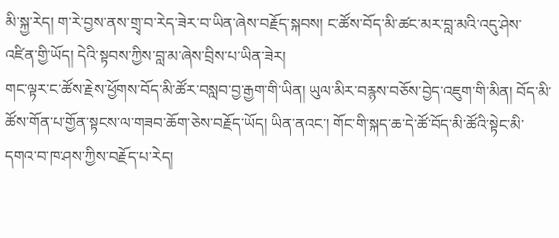མི་སྐྱ་རེད། ག་རེ་བྱས་ནས་གྲྭ་བ་རེད་ཟེར་བ་ཡིན་ཞེས་བརྗོད་སྐབས། ང་ཚོས་བོད་མི་ཚང་མར་བླ་མའི་འདུ་ཤེས་འཛིན་གྱི་ཡོད། དེའི་སྟབས་ཀྱིས་བླ་མ་ཞེས་བྲིས་པ་ཡིན་ཟེར།
གང་ལྟར་ང་ཚོས་རྗེས་ཕྱོགས་བོད་མི་ཚོར་བསླབ་བྱ་རྒྱག་གི་ཡིན། ཡུལ་མིར་བརྙས་བཅོས་བྱེད་འཇུག་གི་མིན། བོད་མི་ཚོས་གོན་པ་གྱོན་སྟངས་ལ་གཟབ་ཆོག་ཅེས་བརྗོད་ཡོད། ཡིན་ནའང་། གོང་གི་སྐད་ཆ་དེ་ཚོ་བོད་མི་ཚོའི་སྟེང་མི་དགའ་བ་ཁ་ཤས་ཀྱིས་བརྗོད་པ་རེད།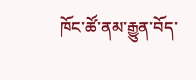ཁོང་ཚོ་ནམ་རྒྱུན་བོད་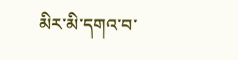མིར་མི་དགའ་བ་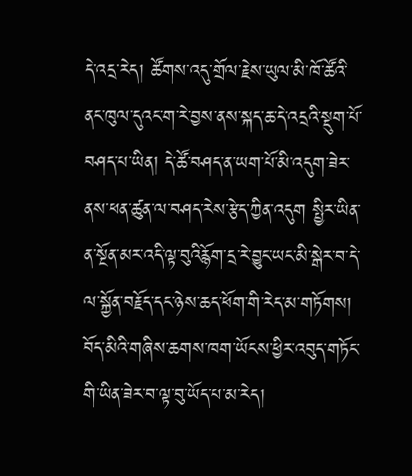དེ་འདྲ་རེད། ཚོགས་འདུ་གྲོལ་རྗེས་ཡུལ་མི་ཁོ་ཚོའི་ནང་ཁུལ་དུའང་ག་རེ་བྱས་ནས་སྐད་ཆ་དེ་འདྲའི་སྡུག་པོ་བཤད་པ་ཡིན། དེ་ཚོ་བཤད་ན་ཡག་པོ་མི་འདུག་ཟེར་ནས་ཕན་ཚུན་ལ་བཤད་རེས་རྩེད་ཀྱིན་འདུག སྤྱིར་ཡིན་ན་སྔོན་མར་འདི་ལྟ་བུའིརྙོག་དྲ་རེ་བྱུང་ཡང་མི་སྒེར་བ་དེ་ལ་སྐྱོན་བརྗོད་དང་ཉེས་ཆད་ཕོག་གི་རེད་མ་གཏོགས། བོད་མིའི་གཞིས་ཆགས་ཁག་ཡོངས་ཕྱིར་འབུད་གཏོང་གི་ཡིན་ཟེར་བ་ལྟ་བུ་ཡོད་པ་མ་རེད།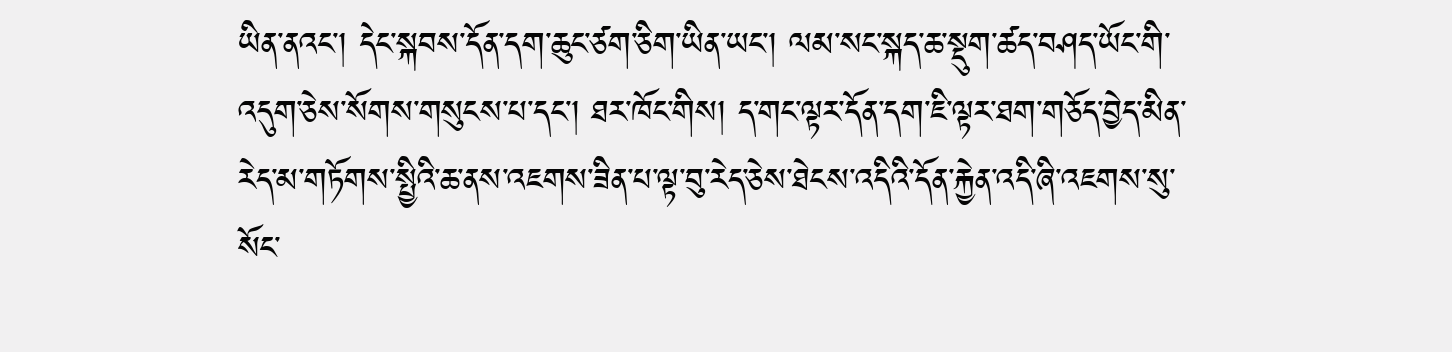ཡིན་ནའང་། དེང་སྐབས་དོན་དག་ཆུང་ཙག་ཅིག་ཡིན་ཡང་། ལམ་སང་སྐད་ཆ་སྡུག་ཚད་བཤད་ཡོང་གི་འདུག་ཅེས་སོགས་གསུངས་པ་དང་། ཐར་ཁོང་གིས། ད་གང་ལྟར་དོན་དག་ཇི་ལྟར་ཐག་གཅོད་བྱེད་མིན་རེད་མ་གཏོགས་སྤྱིའི་ཆ་ནས་འཇགས་ཟིན་པ་ལྟ་བུ་རེད་ཅེས་ཐེངས་འདིའི་དོན་རྐྱེན་འདི་ཞི་འཇགས་སུ་སོང་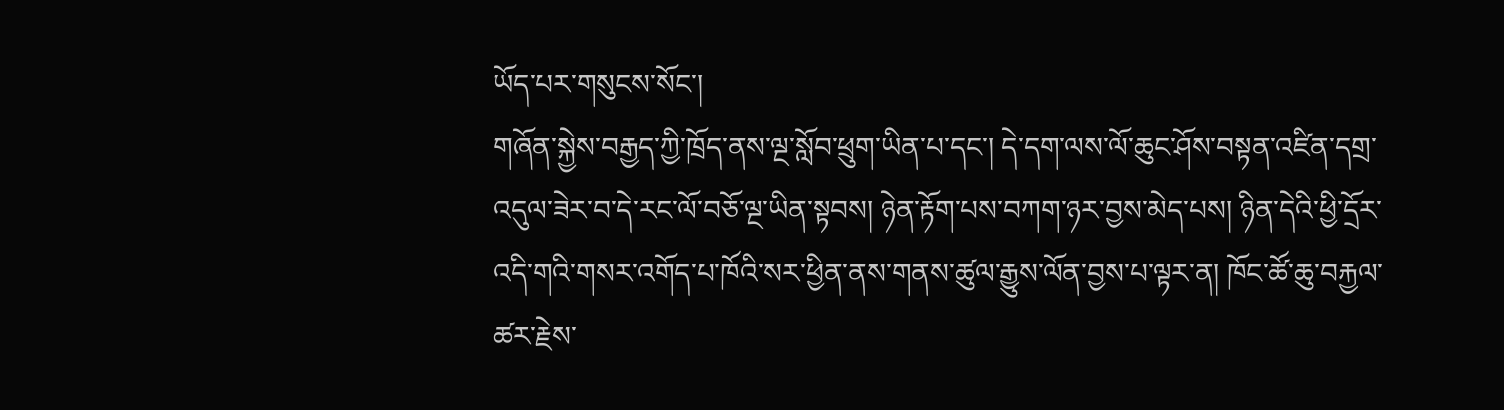ཡོད་པར་གསུངས་སོང་།
གཞོན་སྐྱེས་བརྒྱད་ཀྱི་ཁྲོད་ནས་ལྔ་སློབ་ཕྲུག་ཡིན་པ་དང་། དེ་དག་ལས་ལོ་ཆུང་ཤོས་བསྟན་འཛིན་དགྲ་འདུལ་ཟེར་བ་དེ་རང་ལོ་བཅོ་ལྔ་ཡིན་སྟབས། ཉེན་རྟོག་པས་བཀག་ཉར་བྱས་མེད་པས། ཉིན་དེའི་ཕྱི་དྲོར་འདི་གའི་གསར་འགོད་པ་ཁོའི་སར་ཕྱིན་ནས་གནས་ཚུལ་རྒྱུས་ལོན་བྱས་པ་ལྟར་ན། ཁོང་ཚོ་ཆུ་བརྐྱལ་ཚར་རྗེས་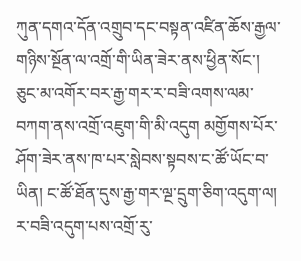ཀུན་དགའ་དོན་འགྲུབ་དང་བསྟན་འཛིན་ཆོས་རྒྱལ་གཉིས་སྔོན་ལ་འགྲོ་གི་ཡིན་ཟེར་ནས་ཕྱིན་སོང་། ཅུང་མ་འགོར་བར་རྒྱ་གར་ར་བཟི་འགས་ལམ་བཀག་ནས་འགྲོ་འཇུག་གི་མི་འདུག མགྱོགས་པོར་ཤོག་ཟེར་ནས་ཁ་པར་སླེབས་སྟབས་ང་ཚོ་ཡོང་བ་ཡིན། ང་ཚོ་ཐོན་དུས་རྒྱ་གར་ལྔ་དྲུག་ཅིག་འདུག་ལ། ར་བཟི་འདུག་པས་འགྲོ་རུ་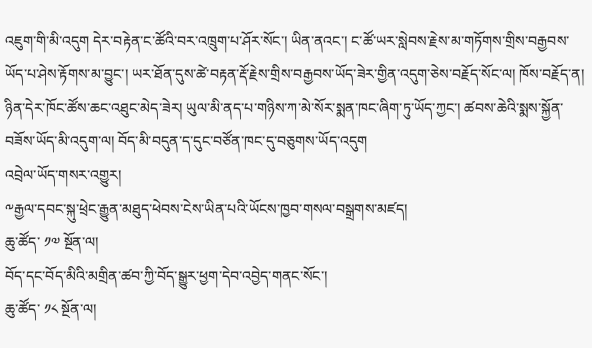འཇུག་གི་མི་འདུག དེར་བརྟེན་ང་ཚོའི་བར་འཁྲུག་པ་ཤོར་སོང་། ཡིན་ནའང་། ང་ཚོ་ཡར་སླེབས་རྗེས་མ་གཏོགས་གྲིས་བརྒྱབས་ཡོད་པ་ཤེས་རྟོགས་མ་བྱུང་། ཡར་ཐོན་དུས་ཚེ་བརྟན་རྡོ་རྗེས་གྲིས་བརྒྱབས་ཡོད་ཟེར་གྱིན་འདུག་ཅེས་བརྗོད་སོང་ལ། ཁོས་བརྗོད་ན། ཉིན་དེར་ཁོང་ཚོས་ཆང་འཐུང་མེད་ཟེར། ཡུལ་མི་ནད་པ་གཉིས་ཀ་མེ་སོར་སྨན་ཁང་ཞིག་ཏུ་ཡོད་ཀྱང་། ཚབས་ཆེའི་སྨས་སྐྱོན་བཟོས་ཡོད་མི་འདུག་ལ། བོད་མི་བདུན་ད་དུང་བཙོན་ཁང་དུ་བཅུགས་ཡོད་འདུག
འབྲེལ་ཡོད་གསར་འགྱུར།
༸རྒྱལ་དབང་སྐུ་ཕྲེང་རྒྱུན་མཐུད་ཕེབས་ངེས་ཡིན་པའི་ཡོངས་ཁྱབ་གསལ་བསྒྲགས་མཛད།
ཆུ་ཚོད་ ༡༧ སྔོན་ལ།
བོད་དང་བོད་མིའི་མགྲིན་ཚབ་ཀྱི་བོད་སྒྱུར་ཕྱག་དེབ་འབྱེད་གནང་སོང་།
ཆུ་ཚོད་ ༡༨ སྔོན་ལ།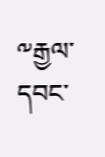༸རྒྱལ་དབང་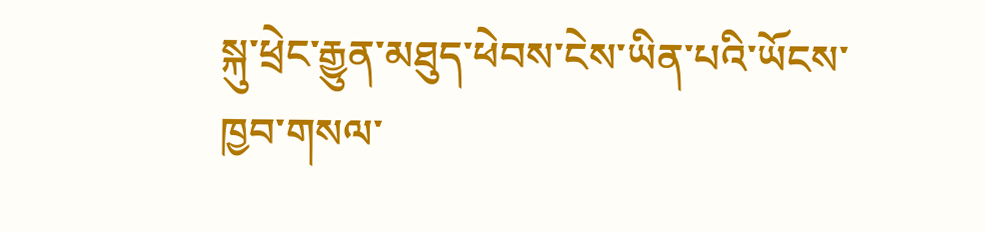སྐུ་ཕྲེང་རྒྱུན་མཐུད་ཕེབས་ངེས་ཡིན་པའི་ཡོངས་ཁྱབ་གསལ་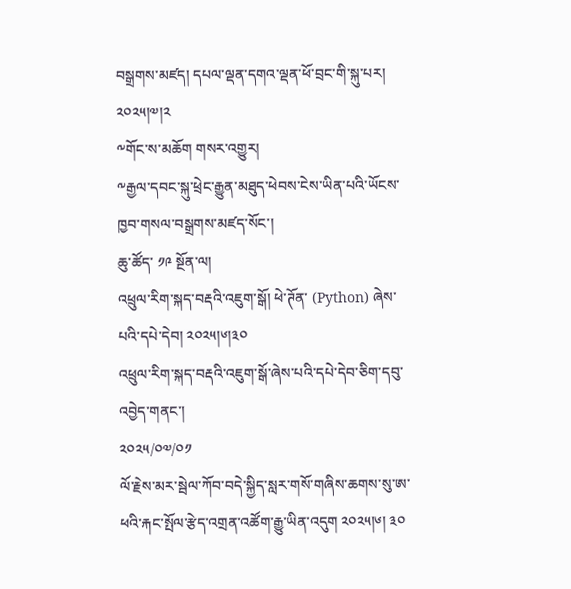བསྒྲགས་མཛད། དཔལ་ལྡན་དགའ་ལྡན་ཕོ་བྲང་གི་སྐུ་པར། ༢༠༢༥།༧།༢
༸གོང་ས་མཆོག གསར་འགྱུར།
༸རྒྱལ་དབང་སྐུ་ཕྲེང་རྒྱུན་མཐུད་ཕེབས་ངེས་ཡིན་པའི་ཡོངས་ཁྱབ་གསལ་བསྒྲགས་མཛད་སོང་།
ཆུ་ཚོད་ ༡༩ སྔོན་ལ།
འཕྲུལ་རིག་སྐད་བརྡའི་འཇུག་སྒོ། ཕེ་ཊོན་ (Python) ཞེས་པའི་དཔེ་དེབ། ༢༠༢༥།༦།༣༠
འཕྲུལ་རིག་སྐད་བརྡའི་འཇུག་སྒོ་ཞེས་པའི་དཔེ་དེབ་ཅིག་དབུ་འབྱེད་གནང་།
༢༠༢༥/༠༧/༠༡
ལོ་རྗེས་མར་སྦེལ་ཀོབ་བདེ་སྐྱིད་སླར་གསོ་གཞིས་ཆགས་སུ་ཨ་ཕའི་རྐང་སྤོལ་རྩེད་འགྲན་འཚོག་རྒྱུ་ཡིན་འདུག ༢༠༢༥།༦། ༣༠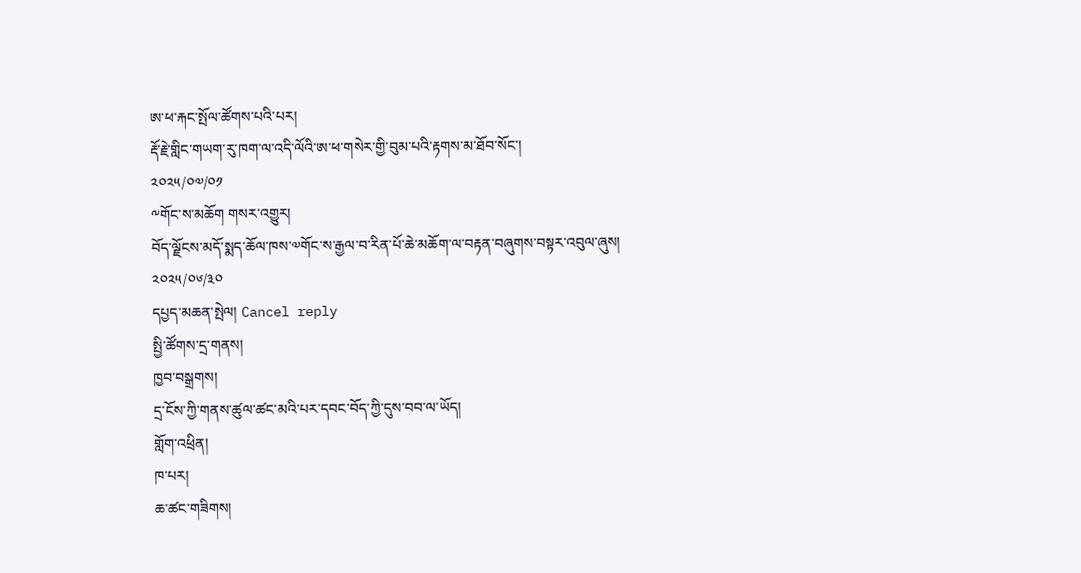ཨ་ཕ་རྐང་སྤོལ་ཚོགས་པའི་པར།
རྡོ་རྗེ་གླིང་གཡག་རུ་ཁག་ལ་འདི་ལོའི་ཨ་ཕ་གསེར་གྱི་བུམ་པའི་རྟགས་མ་ཐོབ་སོང་།
༢༠༢༥/༠༧/༠༡
༸གོང་ས་མཆོག གསར་འགྱུར།
བོད་ལྗོངས་མདོ་སྨད་ཆོལ་ཁས་༧གོང་ས་རྒྱལ་བ་རིན་པོ་ཆེ་མཆོག་ལ་བརྟན་བཞུགས་བསྟར་འབུལ་ཞུས།
༢༠༢༥/༠༦/༣༠
དཔྱད་མཆན་སྤེལ། Cancel reply
སྤྱི་ཚོགས་དྲ་གནས།
ཁྱབ་བསྒྲགས།
དྲ་ངོས་ཀྱི་གནས་ཚུལ་ཚང་མའི་པར་དབང་བོད་ཀྱི་དུས་བབ་ལ་ཡོད།
གློག་འཕྲིན།
ཁ་པར།
ཆ་ཚང་གཟིགས།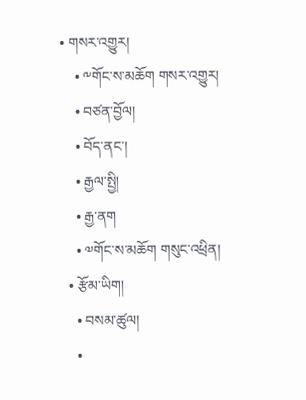• གསར་འགྱུར།
    • ༸གོང་ས་མཆོག གསར་འགྱུར།
    • བཙན་བྱོལ།
    • བོད་ནང་།
    • རྒྱལ་སྤྱི།
    • རྒྱ་ནག
    • ༧གོང་ས་མཆོག གསུང་འཕྲིན།
  • རྩོམ་ཡིག།
    • བསམ་ཚུལ།
    •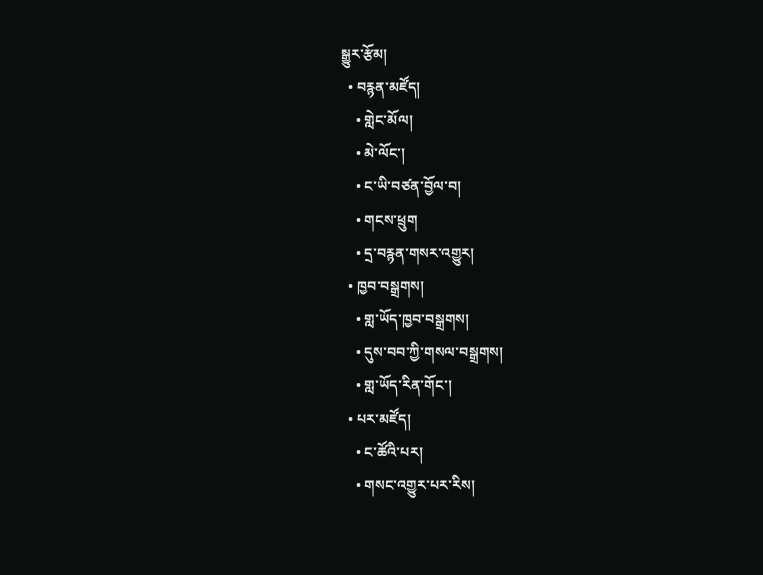སྒྱུར་རྩོམ།
  • བརྙན་མཛོད།
    • གླེང་མོལ།
    • མེ་ལོང་།
    • ང་ཡི་བཙན་བྱོལ་བ།
    • གངས་ཕྲུག
    • དྲ་བརྙན་གསར་འགྱུར།
  • ཁྱབ་བསྒྲགས།
    • གླ་ཡོད་ཁྱབ་བསྒྲགས།
    • དུས་བབ་ཀྱི་གསལ་བསྒྲགས།
    • གླ་ཡོད་རིན་གོང་།
  • པར་མཛོད།
    • ང་ཚོའི་པར།
    • གསང་འགྱུར་པར་རིས།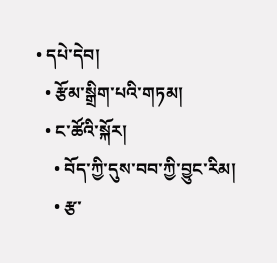• དཔེ་དེབ།
  • རྩོམ་སྒྲིག་པའི་གཏམ།
  • ང་ཚོའི་སྐོར།
    • བོད་ཀྱི་དུས་བབ་ཀྱི་བྱུང་རིམ།
    • རྩ་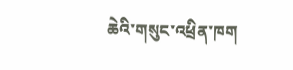ཆེའི་གསུང་འཕྲིན་ཁག